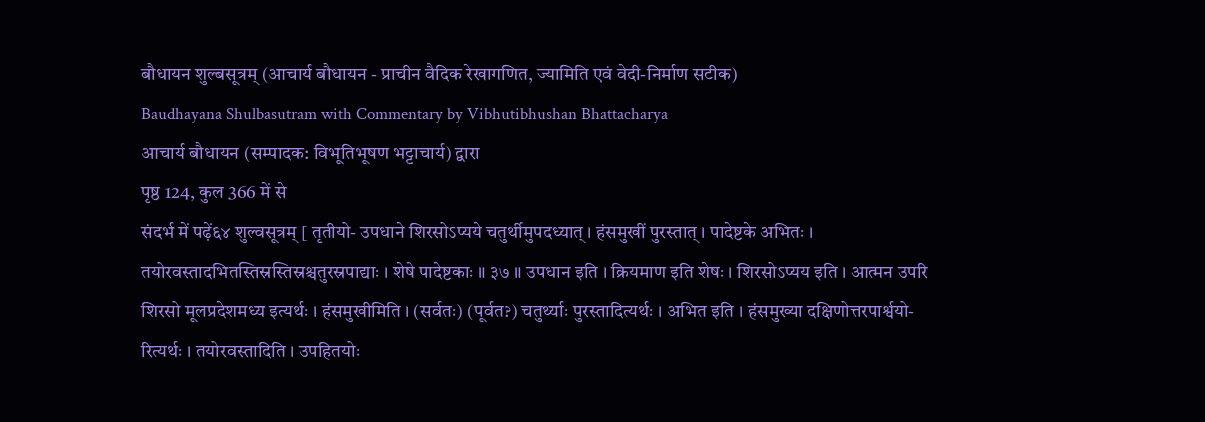बौधायन शुल्बसूत्रम् (आचार्य बौधायन - प्राचीन वैदिक रेखागणित, ज्यामिति एवं वेदी-निर्माण सटीक)
Baudhayana Shulbasutram with Commentary by Vibhutibhushan Bhattacharya
आचार्य बौधायन (सम्पादक: विभूतिभूषण भट्टाचार्य) द्वारा
पृष्ठ 124, कुल 366 में से
संदर्भ में पढ़ें६४ शुल्वसूत्रम् [ तृतीयो- उपधाने शिरसोऽप्यये चतुर्थीमुपदध्यात् । हंसमुखीं पुरस्तात् । पादेष्टके अभितः । तयोरवस्तादभितस्तिस्रस्तिस्रश्चतुरस्रपाद्याः । शेषे पादेष्टकाः ॥ ३७ ॥ उपधान इति । क्रियमाण इति शेषः । शिरसोऽप्यय इति । आत्मन उपरि शिरसो मूलप्रदेशमध्य इत्यर्थः । हंसमुखीमिति । (सर्वतः) (पूर्वत?) चतुर्थ्याः पुरस्तादित्यर्थः । अभित इति । हंसमुख्या दक्षिणोत्तरपार्श्वयो- रित्यर्थः । तयोरवस्तादिति । उपहितयोः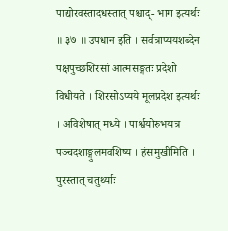पाद्योरवस्तादधस्तात् पश्चाद्- भाग इत्यर्थः ॥ ३७ ॥ उपधान इति । सर्वत्राप्ययशब्देन पक्षपुच्छशिरसां आत्मसङ्गतः प्रदेशो विधीयते । शिरसोऽप्यये मूलप्रदेश इत्यर्थः । अविशेषात् मध्ये । पार्श्वयोरुभयत्र पञ्चदशाङ्गुलमवशिष्य । हंसमुखीमिति । पुरस्तात् चतुर्थ्याः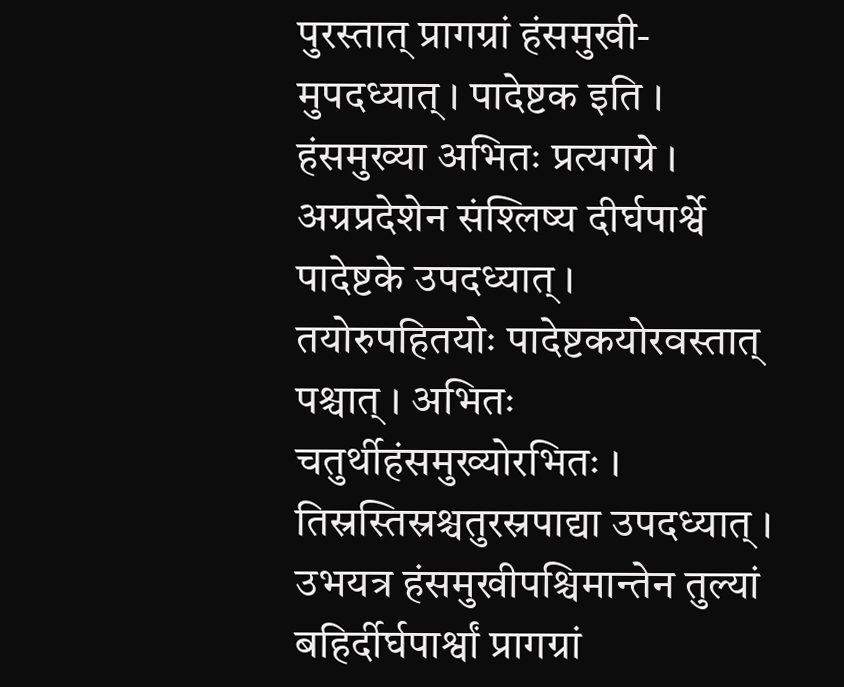पुरस्तात् प्रागग्रां हंसमुखी- मुपदध्यात् । पादेष्टक इति । हंसमुख्या अभितः प्रत्यगग्रे । अग्रप्रदेशेन संश्लिष्य दीर्घपार्श्वे पादेष्टके उपदध्यात् । तयोरुपहितयोः पादेष्टकयोरवस्तात् पश्चात् । अभितः चतुर्थीहंसमुख्योरभितः । तिस्रस्तिस्रश्चतुरस्रपाद्या उपदध्यात् । उभयत्र हंसमुखीपश्चिमान्तेन तुल्यां बहिर्दीर्घपार्श्वां प्रागग्रां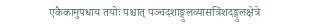एकैकामुपधाय तयोः पश्चात् पञ्चदशाङ्गुलव्यासत्रिंशदङ्गुलक्षेत्रे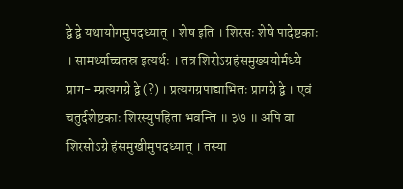द्वे द्वे यथायोगमुपदध्यात् । शेष इति । शिरसः शेषे पादेष्टकाः । सामर्थ्याच्चतस्र इत्यर्थः । तत्र शिरोऽग्रहंसमुख्ययोर्मध्ये प्राग- म्प्रत्यगग्रे द्वे (?) । प्रत्यगग्रपाद्याभितः प्रागग्रे द्वे । एवं चतुर्दशेष्टकाः शिरस्युपहिता भवन्ति ॥ ३७ ॥ अपि वा शिरसोऽग्रे हंसमुखीमुपदध्यात् । तस्या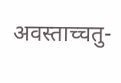अवस्ताच्चतु-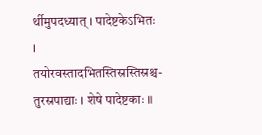र्थीमुपदध्यात् । पादेष्टकेऽभितः । तयोरवस्तादभितस्तिस्रस्तिस्रश्च- तुरस्रपाद्याः । शेषे पादेष्टकाः ॥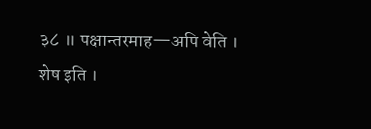३८ ॥ पक्षान्तरमाह—अपि वेति । शेष इति ।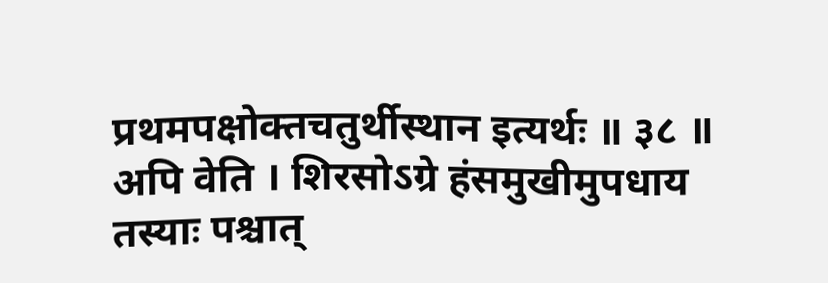प्रथमपक्षोक्तचतुर्थीस्थान इत्यर्थः ॥ ३८ ॥ अपि वेति । शिरसोऽग्रे हंसमुखीमुपधाय तस्याः पश्चात्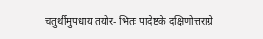चतुर्थीमुपधाय तयोर- भितः पादेष्टके दक्षिणोत्तराग्रे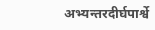अभ्यन्तरदीर्घपार्श्वे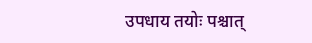उपधाय तयोः पश्चात्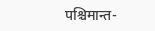पश्चिमान्त-